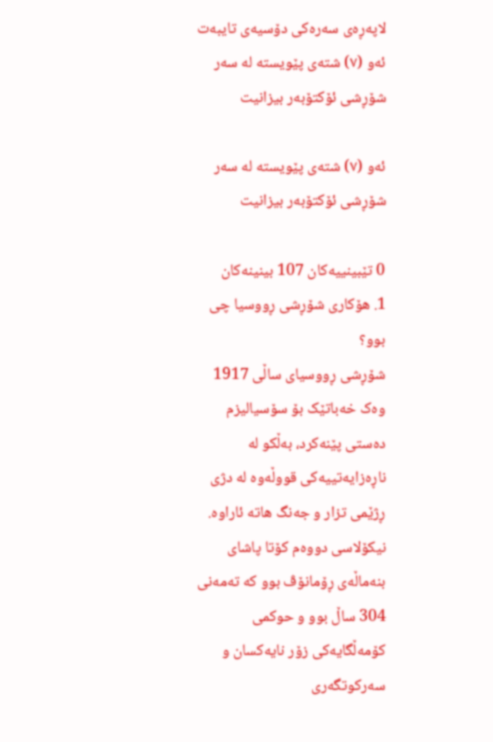لاپەڕەی سەرەکی دۆسیەی تایبەت ئەو (٧) شتەی پێویستە لە سەر شۆڕشی ئۆکتۆبەر بیزانیت

ئەو (٧) شتەی پێویستە لە سەر شۆڕشی ئۆکتۆبەر بیزانیت

0 تێبینییەکان 107 بینینەکان
1. هۆکاری شۆڕشی ڕووسیا چی بوو؟
شۆڕشی ڕووسیای ساڵی 1917 وەک خەباتێک بۆ سۆسیالیزم دەستی پێنەکرد، بەڵکو لە ناڕەزایەتییەکی قووڵەوە لە دژی ڕژێمی تزار و جەنگ هاتە ئاراوە.
نیکۆلاسی دووەم کۆتا پاشای بنەماڵەی ڕۆمانۆڤ بوو کە تەمەنی 304 ساڵ بوو و حوکمی کۆمەڵگایەکی زۆر نایەکسان و سەرکوتگەری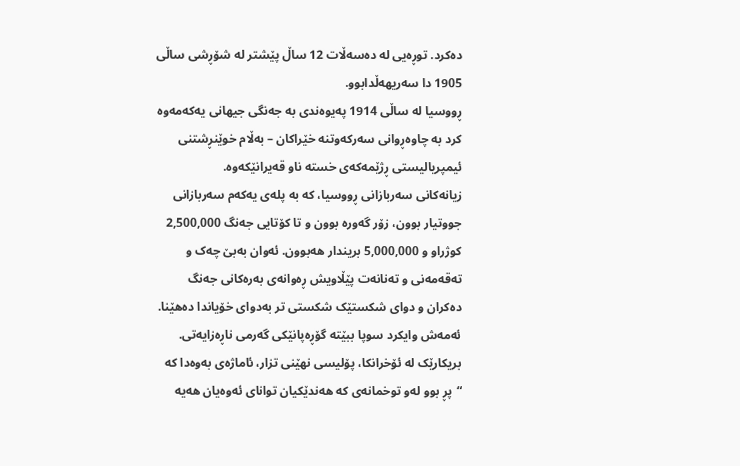دەکرد. توڕەیی لە دەسەڵات 12 ساڵ پێشتر لە شۆڕشی ساڵی 1905 دا سەریهەڵدابوو.
ڕووسیا لە ساڵی 1914 پەیوەندی بە جەنگی جیهانی یەکەمەوە کرد بە چاوەڕوانی سەرکەوتنە خێراکان – بەڵام خوێنڕشتنی ئیمپریالیستی ڕژێمەکەی خستە ناو قەیرانێکەوە.
زیانەکانی سەربازانی ڕووسیا، کە بە پلەی یەکەم سەربازانی جووتیار بوون، زۆر گەورە بوون و تا کۆتایی جەنگ 2,500,000 کوژراو و 5,000,000 بریندار هەبوون. ئەوان بەبێ چەک و تەقەمەنی و تەنانەت پێڵاویش ڕەوانەی بەرەکانی جەنگ دەکران و دوای شکستێک شکستی تر بەدوای خۆیاندا دەهێنا.
ئەمەش وایکرد سوپا ببێتە گۆڕەپانێکی گەرمی ناڕەزایەتی. بریکارێک لە ئۆخرانکا، پۆلیسی نهێنی تزار، ئاماژەی بەوەدا کە “پڕ بوو لەو توخمانەی کە هەندێکیان توانای ئەوەیان هەیە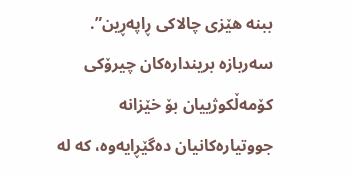ببنە هێزی چالاکی ڕاپەڕین”.
سەربازە بریندارەکان چیرۆکی کۆمەڵکوژییان بۆ خێزانە جووتیارەکانیان دەگێڕایەوە، کە لە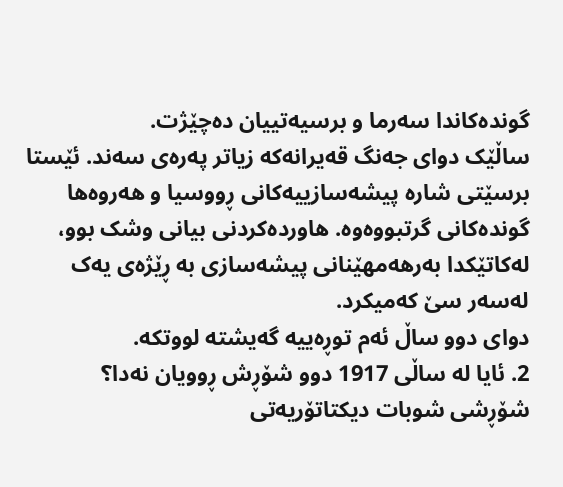گوندەکاندا سەرما و برسیەتییان دەچێژت.
ساڵێک دوای جەنگ قەیرانەکە زیاتر پەرەی سەند. ئێستا برسێتی شارە پیشەسازییەکانی ڕووسیا و هەروەها گوندەکانی گرتبووەوە. هاوردەکردنی بیانی وشک بوو، لەکاتێکدا بەرهەمهێنانی پیشەسازی بە ڕێژەی یەک لەسەر سێ کەمیکرد.
دوای دوو ساڵ ئەم توڕەییە گەیشتە لووتکە.
2. ئایا لە ساڵی 1917 دوو شۆڕش ڕوویان نەدا؟
شۆڕشی شوبات دیکتاتۆریەتی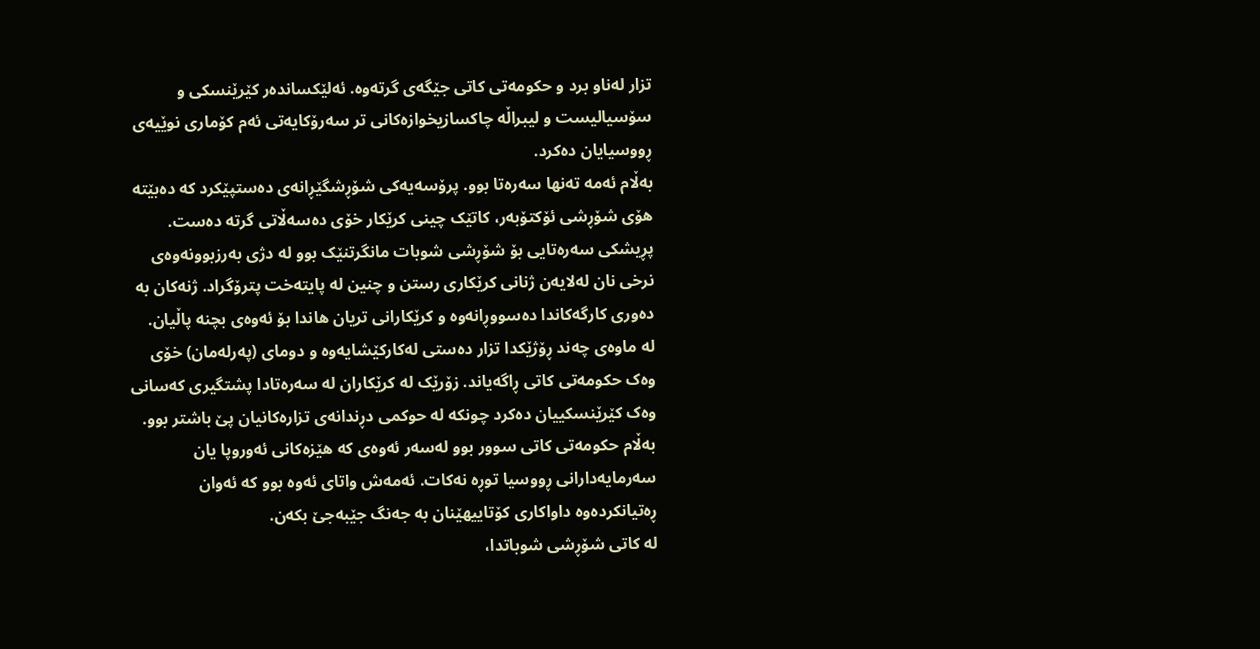تزار لەناو برد و حکومەتی کاتی جێگەی گرتەوە. ئەلێکساندەر کێرێنسکی و سۆسیالیست و لیبراڵە چاکسازیخوازەکانی تر سەرۆکایەتی ئەم کۆماری نوێیەی ڕووسیایان دەکرد.
بەڵام ئەمە تەنها سەرەتا بوو. پرۆسەیەکی شۆڕشگێڕانەی دەستپێکرد کە دەبێتە هۆی شۆڕشی ئۆکتۆبەر، کاتێک چینی کرێکار خۆی دەسەڵاتی گرتە دەست.
پڕیشکی سەرەتایی بۆ شۆڕشی شوبات مانگرتنێک بوو لە دژی بەرزبوونەوەی نرخی نان لەلایەن ژنانی کرێکاری رستن و چنین لە پایتەخت پترۆگراد. ژنەکان بە دەوری کارگەکاندا دەسووڕانەوە و کرێکارانی تریان هاندا بۆ ئەوەی بچنە پاڵیان.
لە ماوەی چەند ڕۆژێکدا تزار دەستی لەکارکێشایەوە و دومای (پەرلەمان) خۆی وەک حکومەتی کاتی ڕاگەیاند. زۆرێک لە کرێکاران لە سەرەتادا پشتگیری کەسانی وەک کێرێنسکییان دەکرد چونکە لە حوکمی دڕندانەی تزارەکانیان پێ باشتر بوو.
بەڵام حکومەتی کاتی سوور بوو لەسەر ئەوەی کە هێزەکانی ئەوروپا یان سەرمایەدارانی ڕووسیا توڕە نەکات. ئەمەش واتای ئەوە بوو کە ئەوان ڕەتیانکردەوە داواکاری کۆتاییهێنان بە جەنگ جێبەجێ بکەن.
لە کاتی شۆڕشی شوباتدا،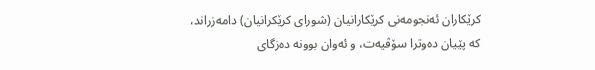کرێکاران ئەنجومەنی کرێکارانیان (شورای کرێکرانیان) دامەزراند، کە پێیان دەوترا سۆڤیەت، و ئەوان بوونە دەزگای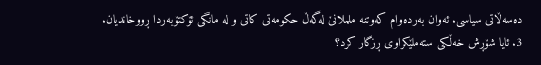دەسەڵاتی سیاسی. ئەوان بەردەوام کەوتنە ململانێ لەگەڵ حکومەتی کاتی و لە مانگی ئۆکتۆبەردا ڕووخاندیان.
3. ئایا شۆڕش خەڵکی ستەملێکراوی ڕزگار کرد؟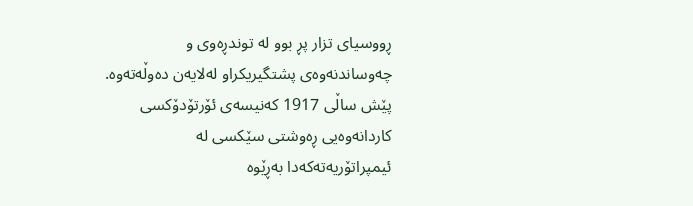ڕووسیای تزار پڕ بوو لە توندڕەوی و چەوساندنەوەی پشتگیریکراو لەلایەن دەوڵەتەوە. پێش ساڵی 1917 کەنیسەی ئۆرتۆدۆکسی کاردانەوەیی ڕەوشتی سێکسی لە ئیمپراتۆریەتەکەدا بەڕێوە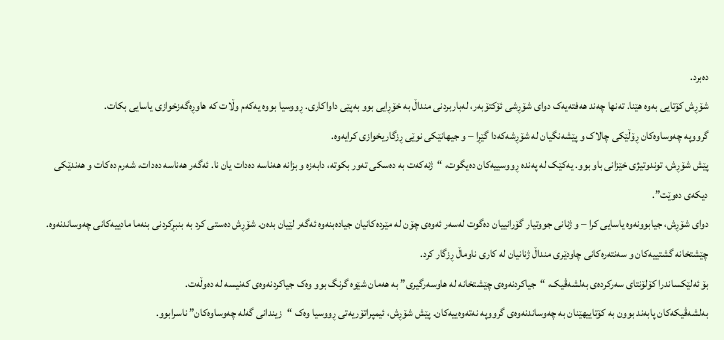دەبرد.
شۆڕش کۆتایی بەوە هێنا. تەنها چەند هەفتەیەک دوای شۆڕشی ئۆکتۆبەر، لەباربردنی منداڵ بە خۆڕایی بوو بەپێی داواکاری. ڕووسیا بووە یەکەم وڵات کە هاوڕەگەزخوازی یاسایی بکات.
گرووپە چەوساوەکان ڕۆڵێکی چالاک و پێشەنگیان لە شۆڕشەکەدا گێڕا – و جیهانێکی نوێی ڕزگاریخوازی کرایەوە.
پێش شۆڕش، توندوتیژی خێزانی باو بوو. یەکێک لە پەندە ڕووسییەکان دەیگوت، “ژنەکەت بە دەسکی تەور بکوتە، دابەزە و بزانە هەناسە دەدات یان نا. ئەگەر هەناسە دەدات، شەرم دەکات و هەندێکی دیکەی دەوێت”.
دوای شۆڕش، جیابوونەوە یاسایی کرا – و ژنانی جووتیار گۆرانییان دەگوت لەسەر ئەوەی چۆن لە مێردەکانیان جیادەبنەوە ئەگەر لێیان بدەن. شۆڕش دەستی کرد بە بنبڕکردنی بنەما مادییەکانی چەوساندنەوە.
چێشتخانە گشتییەکان و سەنتەرەکانی چاودێری منداڵ ژنانیان لە کاری ناوماڵ ڕزگار کرد.
بۆ ئەلێکساندرا کۆلۆنتای سەرکردەی بەلشەڤیک، “جیاکردنەوەی چێشتخانە لە هاوسەرگیری” بە هەمان شێوە گرنگ بوو وەک جیاکردنەوەی کەنیسە لە دەوڵەت.
بەلشەڤیکەکان پابەند بوون بە کۆتاییهێنان بە چەوساندنەوەی گرووپە نەتەوەییەکان. پێش شۆڕش، ئیمپراتۆریەتی ڕووسیا وەک “زیندانی گەلە چەوساوەکان” ناسرابوو.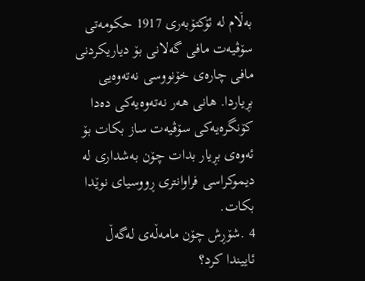بەڵام لە ئۆکتۆبەری 1917 حکومەتی سۆڤیەت مافی گەلانی بۆ دیاریکردنی مافی چارەی خۆنووسی نەتەوەیی بڕیاردا. هانی هەر نەتەوەیەکی دەدا کۆنگرەیەکی سۆڤیەت ساز بکات بۆ ئەوەی بڕیار بدات چۆن بەشداری لە دیموکراسی فراوانتری ڕووسیای نوێدا بکات.
4 .شۆڕش چۆن مامەڵەی لەگەڵ ئاییندا کرد؟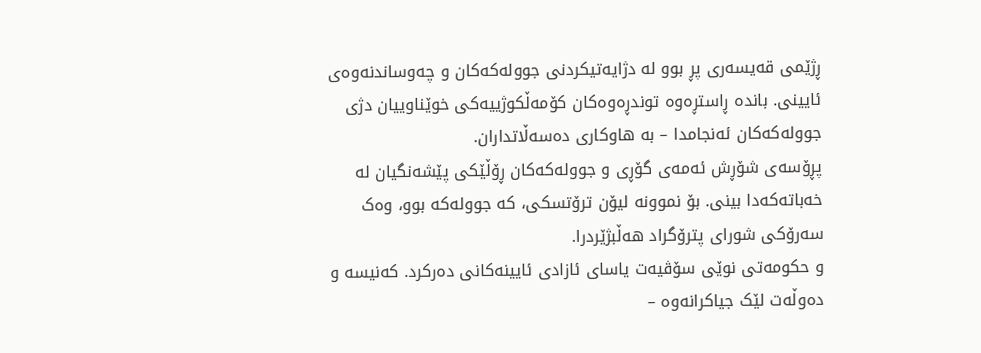ڕژێمی قەیسەری پڕ بوو لە دژایەتیکردنی جوولەکەکان و چەوساندنەوەی ئایینی. باندە ڕاستڕەوە توندڕەوەکان کۆمەڵکوژییەکی خوێناوییان دژی جوولەکەکان ئەنجامدا – بە هاوکاری دەسەڵاتداران.
پڕۆسەی شۆڕش ئەمەی گۆڕی و جوولەکەکان ڕۆڵێکی پێشەنگیان لە خەباتەکەدا بینی. بۆ نموونە لیۆن ترۆتسکی، کە جوولەکە بوو، وەک سەرۆکی شورای پترۆگراد هەڵبژێردرا.
و حکومەتی نوێی سۆڤیەت یاسای ئازادی ئایینەکانی دەرکرد. کەنیسە و دەوڵەت لێک جیاکرانەوە –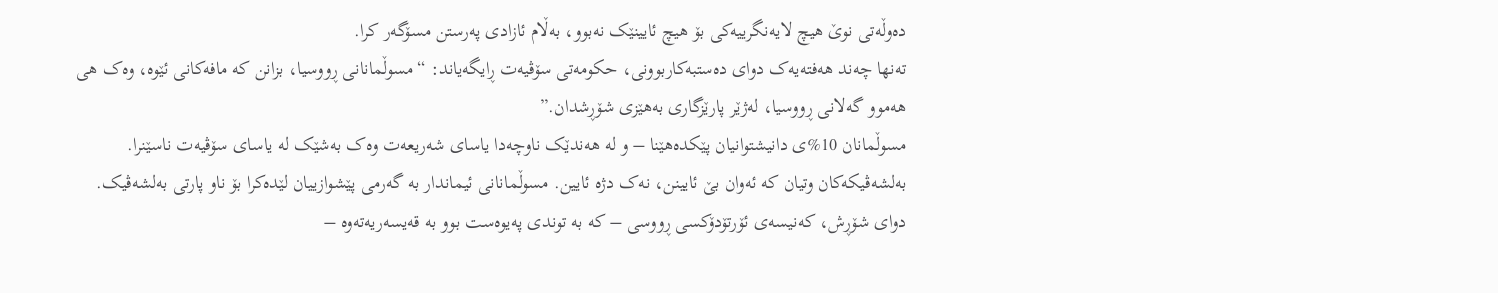دەوڵەتی نوێ هیچ لایەنگرییەکی بۆ هیچ ئایینێک نەبوو، بەڵام ئازادی پەرستن مسۆگەر کرا.
تەنها چەند هەفتەیەک دوای دەستبەکاربوونی، حکومەتی سۆڤیەت ڕایگەیاند: “مسوڵمانانی ڕووسیا، بزانن کە مافەکانی ئێوە، وەک هی هەموو گەلانی ڕووسیا، لەژێر پارێزگاری بەهێزی شۆڕشدان.”
مسوڵمانان 10%ی دانیشتوانیان پێکدەهێنا – و لە هەندێک ناوچەدا یاسای شەریعەت وەک بەشێک لە یاسای سۆڤیەت ناسێنرا. بەلشەڤیکەکان وتیان کە ئەوان بێ ئایینن، نەک دژە ئایین. مسوڵمانانی ئیماندار بە گەرمی پێشوازییان لێدەکرا بۆ ناو پارتی بەلشەڤیک.
دوای شۆڕش، کەنیسەی ئۆرتۆدۆکسی ڕووسی – کە بە توندی پەیوەست بوو بە قەیسەریەتەوە –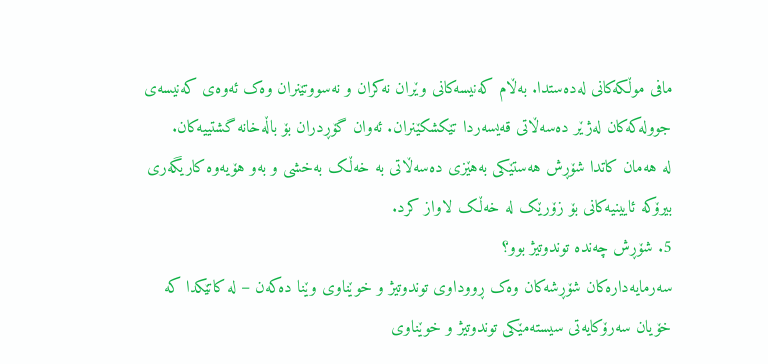مافی موڵکەکانی لەدەستدا. بەڵام کەنیسەکانی وێران نەکران و نەسووتێنران وەک ئەوەی کەنیسەی جوولەکەکان لەژێر دەسەڵاتی قەیسەردا تێکشکێنران. ئەوان گۆڕدران بۆ باڵەخانە گشتییەکان.
لە هەمان کاتدا شۆڕش هەستێکی بەهێزی دەسەڵاتی بە خەڵک بەخشی و بەو هۆیەوە کاریگەری بیرۆکە ئایینیەکانی بۆ زۆرێک لە خەڵک لاواز کرد.
5. شۆڕش چەندە توندوتیژ بوو؟
سەرمایەدارەکان شۆڕشەکان وەک ڕووداوی توندوتیژ و خوێناوی وێنا دەکەن – لە کاتێکدا کە خۆیان سەرۆکایەتی سیستەمێکی توندوتیژ و خوێناوی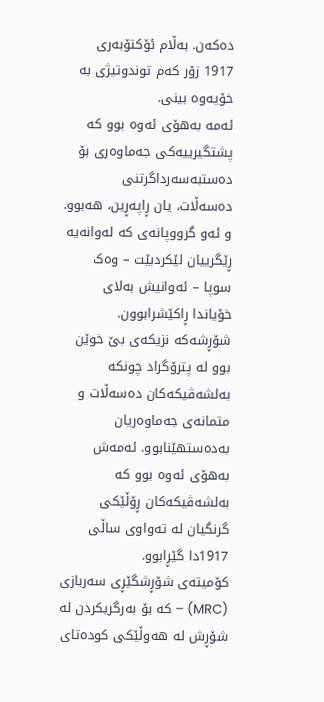دەکەن. بەڵام ئۆکتۆبەری 1917 زۆر کەم توندوتیژی بە خۆیەوە بینی.
ئەمە بەهۆی ئەوە بوو کە پشتگیرییەکی جەماوەری بۆ دەستبەسەرداگرتنی دەسەڵات، یان ڕاپەڕین، هەبوو. و ئەو گرووپانەی کە لەوانەیە ڕێگرییان لێکردبێت – وەک سوپا – ئەوانیش بەلای خۆیاندا ڕاکێشرابوون.
شۆڕشەکە نزیکەی بێ خوێن بوو لە پترۆگراد چونکە بەلشەڤیکەکان دەسەڵات و متمانەی جەماوەریان بەدەستهێنابوو. ئەمەش بەهۆی ئەوە بوو کە بەلشەڤیکەکان ڕۆڵێکی گرنگیان لە تەواوی ساڵی 1917دا گێڕابوو.
کۆمیتەی شۆڕشگێڕی سەربازی (MRC) – کە بۆ بەرگریکردن لە شۆڕش لە هەوڵێکی کودەتای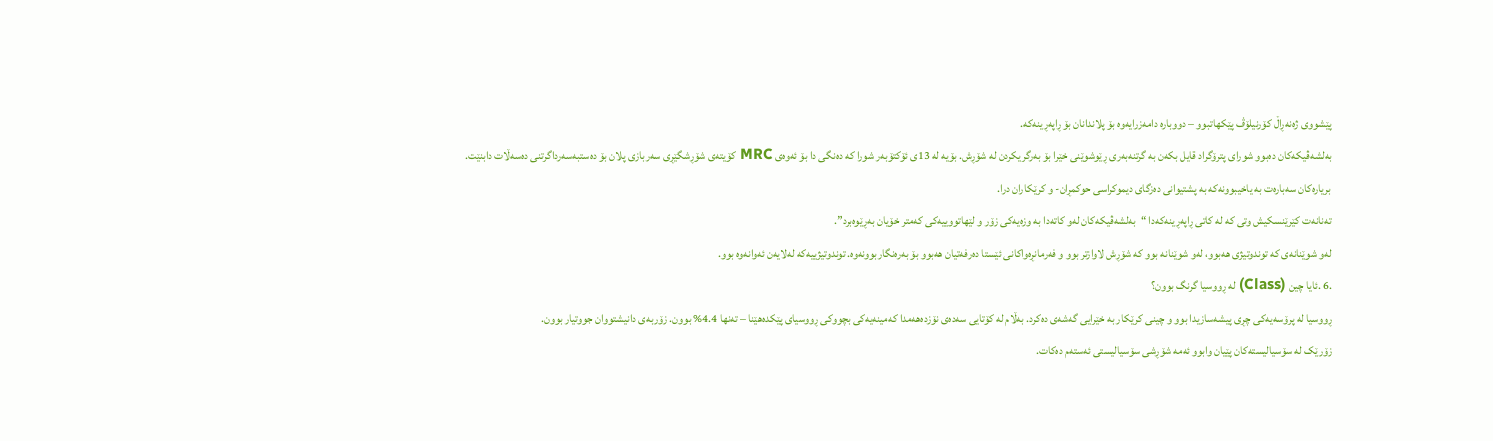پێشووی ژەنەڕاڵ کۆرنیلۆڤ پێکهاتبوو – دووبارە دامەزرایەوە بۆ پلاندانان بۆ ڕاپەڕینەکە.
بەلشەڤیکەکان دەبوو شورای پترۆگراد قایل بکەن بە گرتنەبەری ڕێوشوێنی خێرا بۆ بەرگریکردن لە شۆڕش. بۆیە لە 13ی ئۆکتۆبەر شورا کە دەنگی دا بۆ ئەوەی MRC کۆیتەی شۆڕشگێڕی سەربازی پلان بۆ دەستبەسەرداگرتنی دەسەڵات دابنێت.
بریارەکان سەبارەت بە یاخیبوونەکە بە پشتیوانی دەزگای دیموکراسی حوکمڕان- و کرێکاران درا.
تەنانەت کێرێنسکیش وتی کە لە کاتی ڕاپەڕینەکەدا “بەلشەڤیکەکان لەو کاتەدا بە وزەیەکی زۆر و لێهاتووییەکی کەمتر خۆیان بەڕێوەبرد”.
لەو شوێنانەی کە توندوتیژی هەبوو، لەو شوێنانە بوو کە شۆڕش لاوازتر بوو و فەرمانڕەواکانی ئێستا دەرفەتیان هەبوو بۆ بەرەنگاربوونەوە. توندوتیژییەکە لەلایەن ئەوانەوە بوو.
.6 .ئایا چین (Class) لە ڕووسیا گرنگ بوون؟
ڕووسیا لە پرۆسەیەکی چڕی پیشەسازیدا بوو و چینی کرێکار بە خێرایی گەشەی دەکرد. بەڵام لە کۆتایی سەدەی نۆزدەهەمدا کەمینەیەکی بچووکی ڕووسیای پێکدەهێنا – تەنها 4.4% بوون. زۆربەی دانیشتووان جووتیار بوون.
زۆرێک لە سۆسیالیستەکان پێیان وابوو ئەمە شۆڕشی سۆسیالیستی ئەستەم دەکات.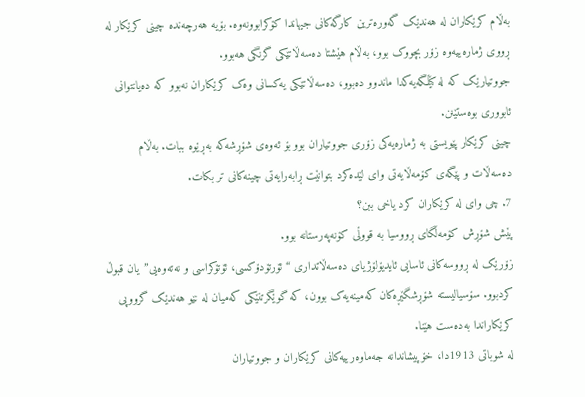بەڵام کرێکاران لە هەندێک گەورەترین کارگەکانی جیهاندا کۆکرابوونەوە. بۆیە هەرچەندە چینی کرێکار لە ڕووی ژمارەییەوە زۆر بچووک بوو، بەڵام هێشتا دەسەڵاتێکی گرنگی هەبوو.
جووتیارێک کە لە کێڵگەیەکدا ماندوو دەبوو، دەسەڵاتێکی یەکسانی وەک کرێکاران نەبوو کە دەیانتوانی ئابووری بوەستێنن.
چینی کرێکار پێویستی بە ژمارەیەکی زۆری جووتیاران بوو بۆ ئەوەی شۆڕشەکە بەڕێوە ببات. بەڵام دەسەڵات و پێگەی کۆمەڵایەتی وای لێدەکرد بتوانێت ڕابەرایەتی چینەکانی تر بکات.
7. چی وای لە کرێکاران کرد یاخی ببن؟
پێش شۆڕش کۆمەڵگای ڕووسیا بە قووڵی کۆنەپەرستانە بوو.
زۆرێک لە ڕووسەکانی ئاسایی ئایدیۆلۆژیای دەسەڵاتداری “ئۆرتۆدۆکسی، ئۆتۆکراسی و نەتەوەیی”یان قبوڵ کردبوو. سۆسیالیستە شۆڕشگێڕەکان کەمینەیەک بوون، کە گوێگرتنێکی کەمیان لە نێو هەندێک گرووپی کرێکاراندا بەدەست هێنا.
لە شوباتی 1913دا، خۆپیشاندانە جەماوەرییەکانی کرێکاران و جووتیاران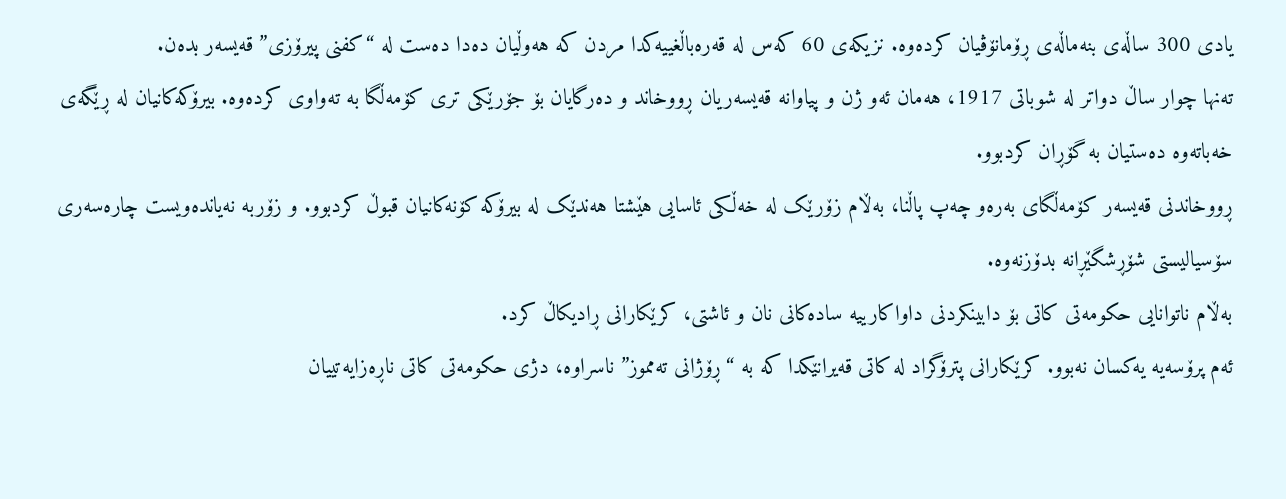یادی 300 ساڵەی بنەماڵەی ڕۆمانۆڤیان کردەوە. نزیکەی 60 کەس لە قەرەباڵغییەکدا مردن کە هەوڵیان دەدا دەست لە “کفنی پیرۆزی” قەیسەر بدەن.
تەنها چوار ساڵ دواتر لە شوباتی 1917، هەمان ئەو ژن و پیاوانە قەیسەریان ڕووخاند و دەرگایان بۆ جۆرێکی تری کۆمەڵگا بە تەواوی کردەوە. بیرۆکەکانیان لە ڕێگەی خەباتەوە دەستیان بە گۆڕان کردبوو.
ڕووخاندنی قەیسەر کۆمەڵگای بەرەو چەپ پاڵنا، بەڵام زۆرێک لە خەڵکی ئاسایی هێشتا هەندێک لە بیرۆکە کۆنەکانیان قبوڵ کردبوو. و زۆربە نەیاندەویست چارەسەری سۆسیالیستی شۆڕشگێڕانە بدۆزنەوە.
بەڵام ناتوانایی حکومەتی کاتی بۆ دابینکردنی داواکارییە سادەکانی نان و ئاشتی، کرێکارانی ڕادیکاڵ کرد.
ئەم پرۆسەیە یەکسان نەبوو. کرێکارانی پترۆگراد لە کاتی قەیرانێکدا کە بە “ڕۆژانی تەمموز” ناسراوە، دژی حکومەتی کاتی ناڕەزایەتییان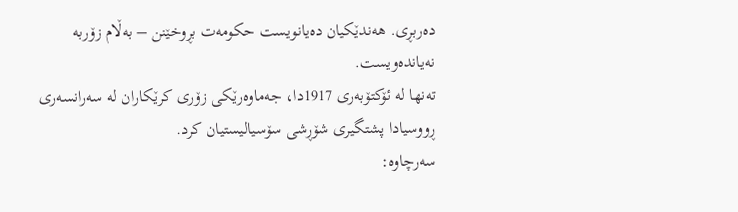دەربڕی. هەندێکیان دەیانویست حکومەت بڕوخێنن – بەڵام زۆربە نەیاندەویست.
تەنها لە ئۆکتۆبەری 1917دا، جەماوەرێکی زۆری کرێکاران لە سەرانسەری ڕووسیادا پشتگیری شۆڕشی سۆسیالیستیان کرد.
سەرچاوە: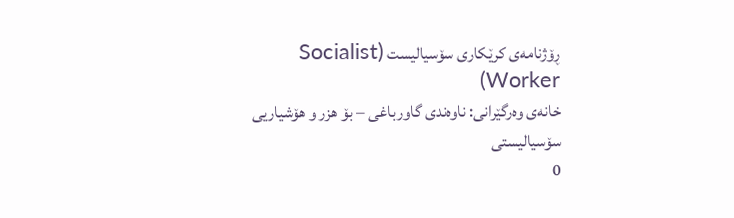ڕۆژنامەی کرێکاری سۆسیالیست (Socialist Worker)
خانەی وەرگێرانی: ناوەندی گاورباغی – بۆ هزر و هۆشیاریی سۆسیالیستی
0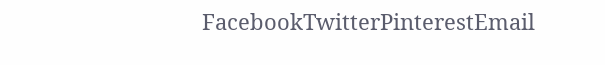FacebookTwitterPinterestEmail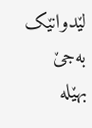لێدوانێک بەجێ بهێلە